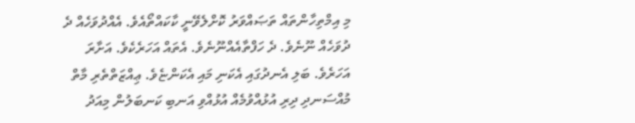މި އިމްތިހާންތައް ތަޞައްވަރު ކޮށްލެވޭނީ ކާކައްތޯއެވެ. އެއްދުވަހެއް ދެ ދުވަހެއް ނޫނެވެ. ދެ ހަފްތާއެއްނޫނެވެ. އެތައް އަހަރެކެވެ. އަށާރަ އަހަރެވެ. ބަލި އެނދުގައި އެކަނި މައި އެކަންޏެވެ. ޢިއްޒަތްތެރި މާތް މުއްސަނދި ދިރި އުޅުއްވުމެއް އުޅުއްވި އަނބި ކަނބަލުން މިއަދު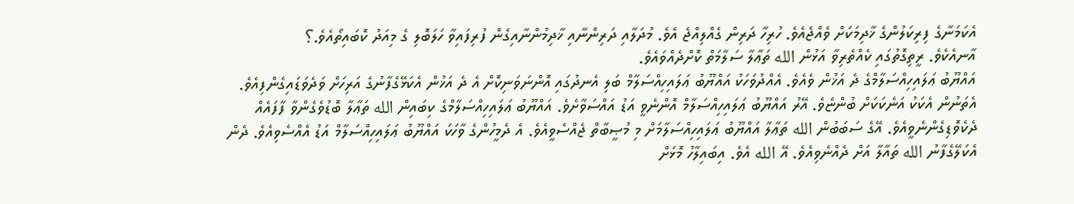އެކަމަނާގެ ފިރިކަލުންގެ ޚާދިމަކަށް ވެއްޖެއެވެ. ހުރިހާ ދަރިން ގެއްލިއްޖެ އެވެ. މުދަލާއި ދަރިންނާއި ޚާދިމުންނާއިގެން ފުރިފައިވާ ހަލަބޮލި ގެ މިއަދު ކޮބައިތޯއެވެ.؟
އާނއެކެވެ. ރީތިގޮތުގައި ކެއްތެރިވާ އަޅުން الله ތަޢާލާ ސަލާމަތް ކޮށްދެއްވައެވެ.
އައްޔޫބު ޢަލައިހިއްސަލާމްގެ ދެ އަޚުން ވެއެވެ. އެއްދުވަހަކު އައްޔޫބު ޢަލައިހިއްސަލާމް ބަލި އެނދުގައި އޮންނަވަނިކޮށް އެ ދެ އަޚުން އެކަޅޭގެފާނުގެ އަރިހަށް ވަދެވަޑައިގެންފިއެވެ. އެތަނުން އެކަކު އަނެކަކަށް ބުންޏެވެ. އޭރު އައްޔޫބު ޢަލައިހިއްސަލާމް އޮންނެވީ އަޑު އައްސަވާށެވެ. އައްޔޫބު ޢަލައިހިއްސަލާމްގެ ކިބައިން الله ތަޢާލާ ބޮޑުވެގެންވާ ފާފައެއް ދެކެވޮޑިގެންނެވީއެވެ. އޭގެ ސަބަބުން الله ތަޢާލާ އައްޔޫބު ޢަލައިހިއްސަލާމަށް މި މުޞީބާތް ޖެއްސެވީއެވެ. އެ ދެމީހުންގެ ވާހަކަ އައްޔޫބު ޢަލައިހިއްސަލާމް އަޑު އެއްސެވިއެވެ. ދެން އެކަލޭގެފާނު الله ތައާލާ އަށް ދެއްނެވިއެވެ. އޭ الله އެވެ. އިބައިލާހު މޮޅަށް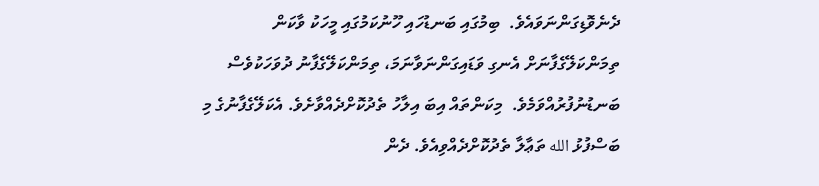ދެނެވޮޑިގަންނަވައެވެ.  ބިމުގައި ބަނޑުހައި ހޫނުކަމުގައި މީހަކު ވާކަން ތިމަންކަލޭގެފާނަށް އެނގި ވަޑައިގަންނަވާނަމަ، ތިމަންކަލޭގެފާނު ދުވަހަކުވެސް ބަނޑުނުފުރުއްވަމެވެ.  މިކަންތައް އިބަ އިލާހު ތެދުކޮށްދެއްވާށެވެ. އެކަލޭގެފާނުގެ މި ބަސްފުޅު الله ތަޢާލާ ތެދުކޮށްދެއްވިއެވެ. ދެން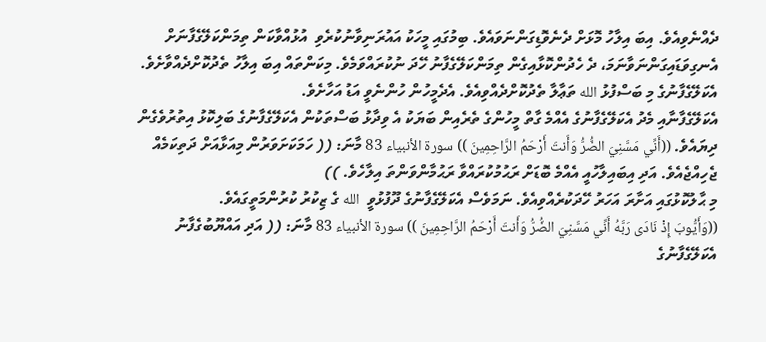ދެއްނެވިއެވެ. އިބަ އިލާހު މޮޅަށް ދެނެވޮޑިގަންނަވައެވެ. ބިމުގައި މީހަކު އައުރަނިވާނުކުރެވި  އުޅުއްވާކަން ތިމަންކަލޭގެފާނަށް އެނގިވަޑައިގަންނަވާނަމަ، ދެ ހެދުންކޮޅާއިގެން ތިމަންކަލޭގެފާނު ހޭދަ ނުކުރައްވަމެވެ. މިކަންތައް އިބަ އިލާހު ތެދުކޮށްދެއްވާށެވެ. އެކަލޭގެފާނުގެ މި ބަސްފުޅު الله ތަޢާލާ ތެދުކޮށްދެއްވިއެވެ. އެދެމީހުން ހުންނެވީ އަޑު އަހާށެވެ.
އެކަލޭގެފާނާއި މެދު އެކަލޭގެފާނުގެ އެއްމެ ގާތް މީހުންގެ ތެރެއިން ބަޔަކު އެ ވިދާޅު ބަސްތަކުން އެކަލޭގެފާނުގެ ބަލިކޮޅު އިތުރުވެގެން ދިޔައެވެ. ((أَنِّي مَسَّنِيَ الضُّرُّ وَأَنتَ أَرْحَمُ الرَّاحِمِينَ )) سورة الأنبياء 83 މާނަ: (( ހަމަކަށަވަރުން މިއަޅާއަށް ދަތިކަމެއް ޖެހިއްޖެއެވެ. އަދި އިބައިލާހުއީ އެއްމެ ބޮޑަށް ރަޙުމުކުރައްވާ ރަޙުމާންވަންތަ އިލާހެވެ. ))
މި ޙާލުކޮޅުގައި އަށާރަ އަހަރު ހޭދަކުރެއްވިއެވެ. ނަމަވެސް އެކަލޭގެފާނުގެ ދޫފުޅުވީ  الله ގެ ޒިކުރު ކުރުންމަތީގައެވެ.
((وَأَيُّوبَ إِذْ نَادَى رَبَّهُ أَنِّي مَسَّنِيَ الضُّرُّ وَأَنتَ أَرْحَمُ الرَّاحِمِينَ )) سورة الأنبياء 83 މާނަ: (( އަދި އައްޔޫބުގެފާނު އެކަލޭގެފާނުގެ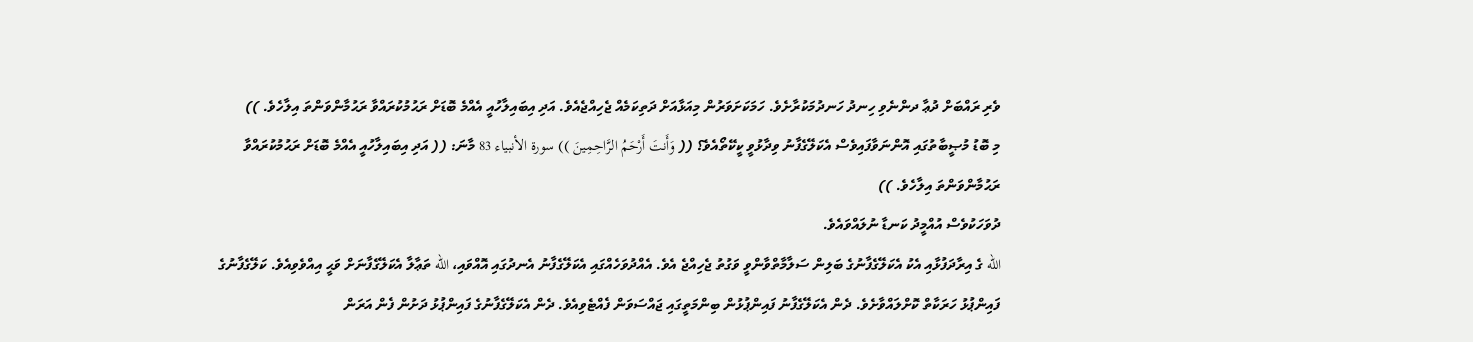ވެރި ރައްބަށް ދުޢާ ދންނެވި ހިނދު ހަނދުމަކުރާށެވެ. ހަމަކަށަވަރުން މިއަޅާއަށް ދަތިކަމެއް ޖެހިއްޖެއެވެ. އަދި އިބައިލާހުއީ އެއްމެ ބޮޑަށް ރަޙުމުކުރައްވާ ރަޙުމާންވަންތަ އިލާހެވެ. ))
މި ބޮޑު މުޞީބާތުގައި އޮންނަވާފައިވެސް އެކަލޭގެފާނު ވިދާޅުވީ ކީކޭތޯއެވެ؟ (( وَأَنتَ أَرْحَمُ الرَّاحِمِينَ )) سورة الأنبياء 83 މާނަ: (( އަދި އިބައިލާހުއީ އެއްމެ ބޮޑަށް ރަޙުމުކުރައްވާ ރަޙުމާންވަންތަ އިލާހެވެ. ))
ދުވަހަކުވެސް އުއްމީދު ކަނޑާ ނުލައްވައެވެ.
الله ގެ އިރާދަފުޅާއި އެކު އެކަލޭގެފާނުގެ ބަލިން ސަލާމާތްވާންވީ ވަގުތު ޖެހިއްޖެ އެވެ. އެއްދުވަހެއްގައި އެކަލޭގެފާނު އެނދުގައި އޮއްވައި، الله ތަޢާލާ އެކަލޭގެފާނަށް ވަޙީ އިއްވެވިއެވެ. ކަލޭގެފާނުގެ ފައިންޕުޅު ހަރަކާތް ކޮށްލައްވާށެވެ. ދެން އެކަލޭގެފާނު ފައިންޕުޅުން ބިންމަތީގައި ޖައްސަވަން ފެއްޓެވިއެވެ. ދެން އެކަލޭގެފާނުގެ ފައިންޕުޅު ދަށުން ފެން އަރަން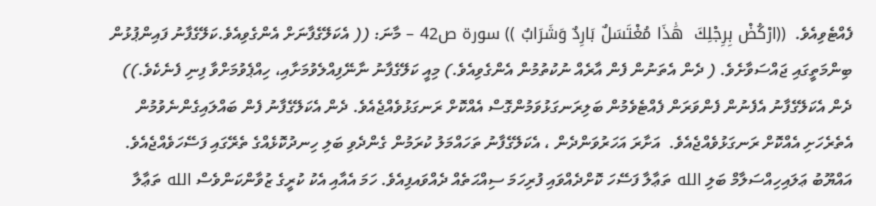ފެއްޓެވިއެވެ.  ((ارْكُضْ بِرِجْلِكَ  هَٰذَا مُغْتَسَلٌ بَارِدٌ وَشَرَابٌ )) سورة ص42 – މާނަ: (( އެކަލޭގެފާނަށް އެންގެވިއެވެ.ކަލޭގެފާނު ފައިންޕުޅުން ބިންމަތީގައި ޖައްސަވާށެވެ. ( ދެން އެތަނުން ފެން އާރެއް ނުކުތުމުން އެންގެވިއެވެ.) މިއީ ކަލޭގެފާނު ނާނޭފިއްލެވުމަށާއި، ހިއްޕެވުމަށްވާ ފިނި ފެނެކެވެ.))
ދެން އެކަލޭގެފާނު އެފެނުން ފެންވަރަން ފެއްޓެވެމުން ބަލިރަނގަޅުވަމުންގޮސް އެއްކޮށް ރަނގަޅުވެއްޖެއެވެ. ދެން އެކަލޭގެފާނު ފެން ބައްލައިގެންނެވުމުން އެތެރެހަށި އެއްކޮށް ރަނގަޅުވެއްޖެއެވެ.  އަށާރަ އަހަރުވަންދެން ، އެކަލޭގެފާނު ތަހައްމަލު ކުރަމުން ގެންދެވި ބަލި ހިނދުކޮޅެއްގެ ތެރޭގައި ފަސޭހަވެއްޖެއެވެ.
އައްޔޫބު ޢަލައިހިއްސަލާމް ބަލި الله ތަޢާލާ ފަސޭހަ ކޮށްދެއްވައި ފުރިހަމަ ސިއްޙަތެއް ދެއްވައފިއެވެ. ހަމަ އެއާއި އެކު ކުރީގެ ޒުވާންކަންވެސް الله ތަޢާލާ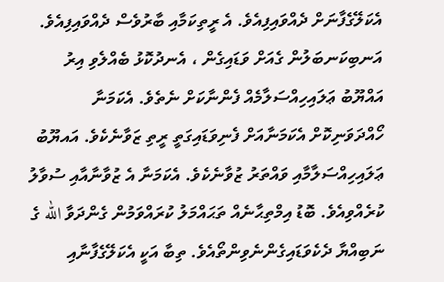އެކަލޭގެފާނަށް ދެއްވައިފިއެވެ. އެ ރީތިކަމާއި ބާރުވެސް ދެއްވައިފިއެވެ.
އަނބިކަނބަލުން ގެއަށް ވަޑައިގެން ، އެނދުކޮޅު ބެއްލެވި އިރު އައްޔޫބު ޢަލައިހިއްސަލާމެއް ފެންނާކަށް ނެތެވެ. އެކަމަނާ ހޯއްދަވަނިކޮށް އެކަމަނާއަށް ފެނިވަޑައިގަތީ ރީތި ޒަވާނެކެވެ. އައޔޫބު ޢަލައިހިއްސަލާމާއި ވައްތަރު ޒުވާނެކެވެ. އެކަމަނާ އެ ޒުވާނާއާއި ސުވާލު ކުރެއްވިއެވެ. ބޮޑު އިމްތިޙާނެއް ތަޙައްމަލު ކުރައްވަމުން ގެންދަވާ الله ގެ ނަބިއްޔާ ދެކެވަޑައިގެންނެވިންތޯއެވެ. ތިބާ އަކީ އެކަލޭގެފާނާއި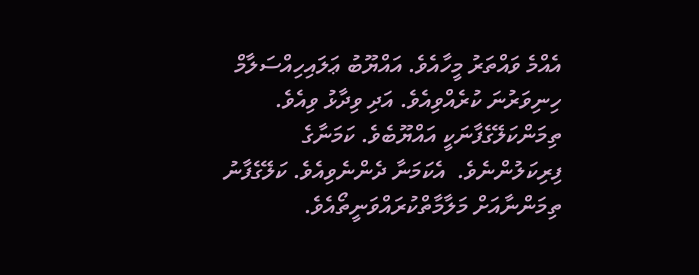އެއްމެ ވައްތަރު މީހާއެވެ. އައްޔޫބު ޢަލައިހިއްސަލާމް ހިނިވަރުނަ ކުރެއްވިއެވެ. އަދި ވިދާޅު ވިއެވެ. ތިމަންކަލޭގެފާނަކީ އައްޔޫބެވެ. ކަމަނާގެ ފިރިކަލުންނެވެ.  އެކަމަނާ ދެންނެވިއެވެ. ކަލޭގެފާނު ތިމަންނާއަށް މަލާމާތްކުރައްވަނީތޯއެވެ.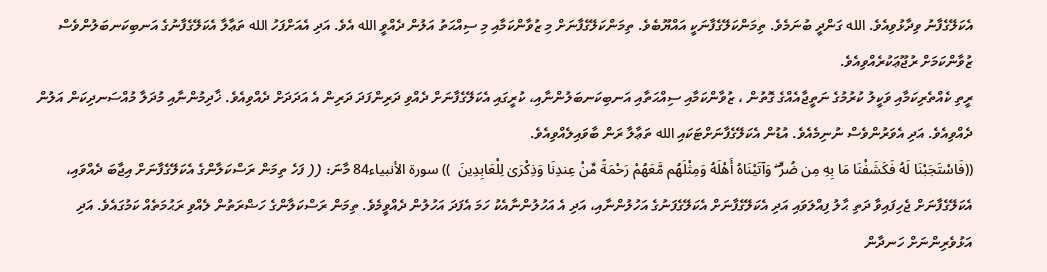އެކަލޭގެފާނު ވިދާޅުވިއެވެ. الله ގަންދީ ބުނަމެވެ. ތިމަންކަލޭގެފާނަކީ އައްޔޫބެވެ. ތިމަންކަލޭގެފާނަށް މި ޒުވާންކަމާއި މި ސިއްޙަތު އަލުން ދެއްވީ الله އެވެ. އަދި އެއަށްފަހު الله ތަޢާލާ އެކަލޭގެފާނުގެ އަނބިކަނބަލުންވެސް ޒުވާންކަމަށް ރުޖޫޢަކުރެއްވިއެވެ.
ރީތި ކެއްތެރިކަމާއި ވަކީލު ކުރުމުގެ ނަތީޖާއެއްގެ ގޮތުން ، ޒުވާންކަމާއި ސިއްޙަތާއި އަނބިކަނބަލުންނާއި، ކުރީގައި އެކަލޭގެފާނަށް ދެއްވި ދަރިންފަދަ ދަރިން އެ އަދަދަށް ދެއްވިއެވެ. ޚާދިމުންނާއި މުދަލާ މުއްސަނދިކަން އަލުން ދެއްވިއެވެ. އަދި އެވަރުންވެސް ނުނިމެއެވެ. އުޑުން އެކަލޭގެފާނަށްޓަކައި الله ތަޢާލާ ރަން ބާވައިލެއްވިއެވެ.
((فَاسْتَجَبْنَا لَهُ فَكَشَفْنَا مَا بِهِ مِن ضُرٍّ ۖ وَآتَيْنَاهُ أَهْلَهُ وَمِثْلَهُم مَّعَهُمْ رَحْمَةً مِّنْ عِندِنَا وَذِكْرَىٰ لِلْعَابِدِينَ  )) سورة الأنبياء84 މާނަ: (( ފަހެ ތިމަން ރަސްކަލާންގެ އެކަލޭގެފާނަށް އިޖާބަ ދެއްވައި، އެކަލޭގެފާނަށް ޖެހިފައިވާ ދަތި ޙާލު ފިއްލަވައި އަދި އެކަލޭގެފާނަށް އެކަލޭގެފަނުގެ އަހުލުންނާއި، އަދި އެ އަހުލުންނާއެކު ހަމަ އެފަދަ އަހުލުން ދެއްވީމެވެ. ތިމަން ރަސްކަލާންގެ ހަޟްރަތުން ލެއްވި ރަޙުމަތެއް ކަމުގައެވެ. އަދި އަޅުވެރިންނަށް ހަނދާން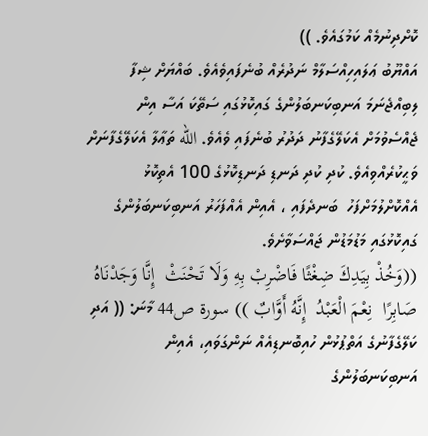ކޮށްދިނުމެއް ކަމުގައެވެ. ))
އައްޔޫބު ޢަލައިހިއްސަލާމް ނަދުރެއް ބުނެފައިވެއެވެ. ބައްޔަށް ޝިފާ ލިބިއްޖެނަމަ އަނބިކަނބަލުންގެ ގައިކޮޅުގައި ސަތޭކަ އަސާ އިން ޖެއްސެވުމަށް އެކަލޭގެފާނު ދަދުރު ބުނެފައި ވެއެވެ. الله ތަޢާލާ އެކަލޭގެފާނަށް ވަޙީކުރެއްވިއެވެ. ކުދި ކުދި ދަނޑި ދަނޑިކޮޅުގެ 100 އެތިކޮޅު އެއްކޮށްލުމަށްފަހު  ބަނދެފައި ، އެއިން އެއްފަހަރު އަނބިކަނބަލުންގެ ގައިކޮޅުގައި މަޑުމަޑުން ޖައްސަވާށެވެ.
((وَخُذْ بِيَدِكَ ضِغْثًا فَاضْرِبْ بِهِ وَلَا تَحْنَثْ  إِنَّا وَجَدْنَاهُ صَابِرًا  نِعْمَ الْعَبْدُ  إِنَّهُ أَوَّابٌ )) سورة ص44 މާނަ: (( އަދި ކަލޭގެފާނުގެ އަތްޕުޅުން ހުއިބޮނޑިއެއް ނަންގަވައި، އެއިން އަނބިކަނބަލުންގެ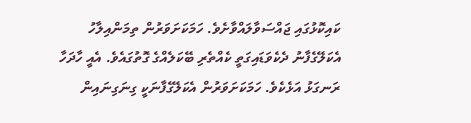ކައިކޮޅުގައި ޖައްސަވާލައްވާށެވެ. ހަމަކަށަވަރުން ތިމަންއިލާހު އެކަލޭގެފާނު ދެކެވަޑައިގަތީ ކެއްތެރި ބޭކަލެއްގެ ގޮތުގައެވެ. އެއީ ހާދަހާ ރަނގަޅު އަޅެކެވެ. ހަމަކަށަވަރުން އެކަލޭގެފާނަކީ ގިނަގިނައިން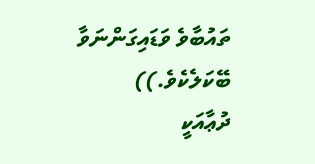ތައުބާވެ ވަޑައިގަންނަވާ ބޭކަލެކެވެ.))
ދުޢާއަކީ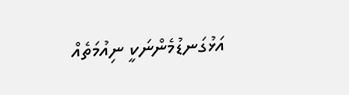އަޅުގަނޑުމެންނަކީ ނިއުމަތެއް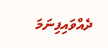ދެއްވައިފިނަމަ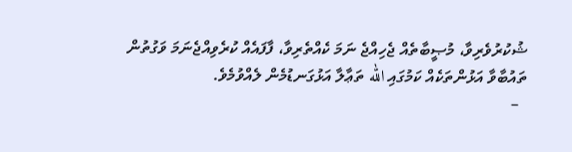ޝުކުރުވެރިވާ، މުޞީބާތެއް ޖެހިއްޖެ ނަމަ ކެއްތެރިވާ، ފާފައެއް ކުރެވިއްޖެނަމަ ވަގުތުން ތައުބާވާ އަޅުންތަކެއް ކަމުގައި الله ތަޢާލާ އަޅުގަނޑުމެން ލެއްވުމެވެ.
  –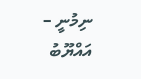ނިމުނީ –
އައްޔޫބު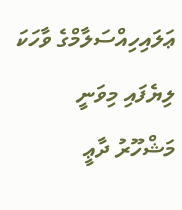ޢަލައިހިއްސަލާމްގެ ވާހަކަ ލިޔެފައި މިވަނީ މަޝްހޫރު ދާޢީ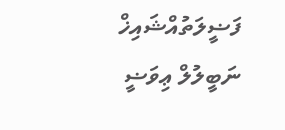ފަޟީލަތުއްޝައިޚް ނަބީލުލް ޢިވަޟީ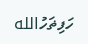ހަފިޡަހުالله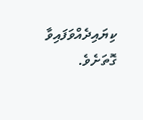ކިޔައިދެއްވަފައިވާ ގޮތަށެވެ.